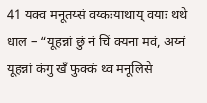41 यक्व मनूतय्सं वय्कःयाथाय् वयाः थथे धाल – “यूहन्नां छुं नं चिं क्यना मवं, अय्नं यूहन्नां कंगु खँ फुक्कं थ्व मनूलिसे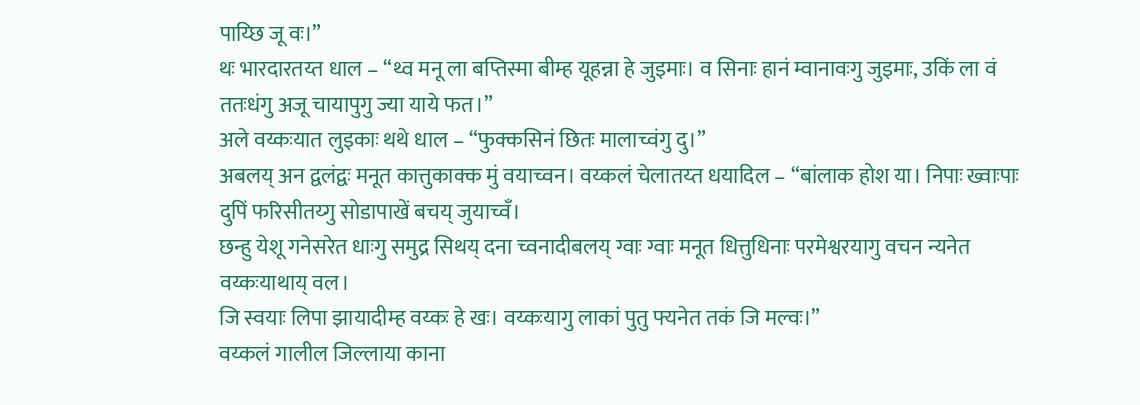पाय्छि जू वः।”
थः भारदारतय्त धाल – “थ्व मनू ला बप्तिस्मा बीम्ह यूहन्ना हे जुइमाः। व सिनाः हानं म्वानावःगु जुइमाः, उकिं ला वं ततःधंगु अजू चायापुगु ज्या याये फत।”
अले वय्कःयात लुइकाः थथे धाल – “फुक्कसिनं छितः मालाच्वंगु दु।”
अबलय् अन द्वलंद्वः मनूत कात्तुकाक्क मुं वयाच्वन। वय्कलं चेलातय्त धयादिल – “बांलाक होश या। निपाः ख्वाःपाः दुपिं फरिसीतय्गु सोडापाखें बचय् जुयाच्वँ।
छन्हु येशू गनेसरेत धाःगु समुद्र सिथय् दना च्वनादीबलय् ग्वाः ग्वाः मनूत धित्तुधिनाः परमेश्वरयागु वचन न्यनेत वय्कःयाथाय् वल।
जि स्वयाः लिपा झायादीम्ह वय्कः हे खः। वय्कःयागु लाकां पुतु फ्यनेत तकं जि मल्वः।”
वय्कलं गालील जिल्लाया काना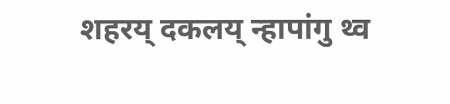शहरय् दकलय् न्हापांगु थ्व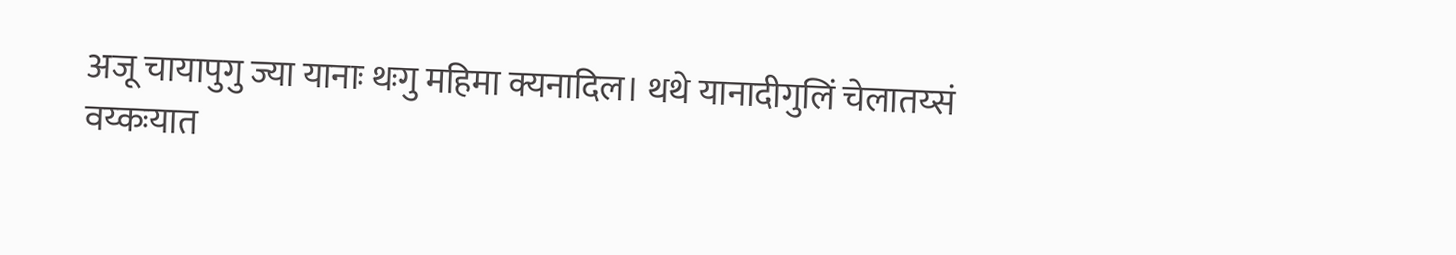अजू चायापुगु ज्या यानाः थःगु महिमा क्यनादिल। थथे यानादीगुलिं चेलातय्सं वय्कःयात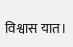विश्वास यात।